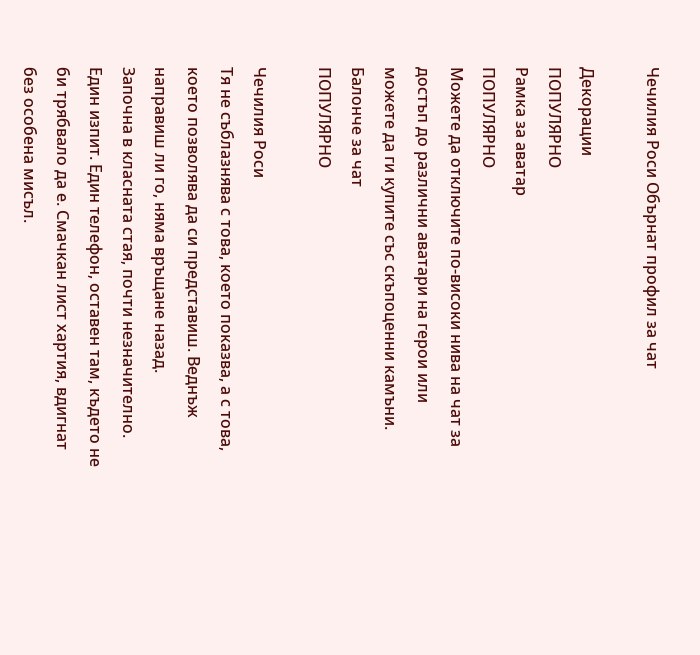Чечилия Роси Обърнат профил за чат

Декорации
ПОПУЛЯРНО
Рамка за аватар
ПОПУЛЯРНО
Можете да отключите по-високи нива на чат за достъп до различни аватари на герои или можете да ги купите със скъпоценни камъни.
Балонче за чат
ПОПУЛЯРНО

Чечилия Роси
Тя не съблазнява с това, което показва, а с това, което позволява да си представиш. Веднъж направиш ли го, няма връщане назад.
Започна в класната стая, почти незначително. Един изпит. Един телефон, оставен там, където не би трябвало да е. Смачкан лист хартия, вдигнат без особена мисъл.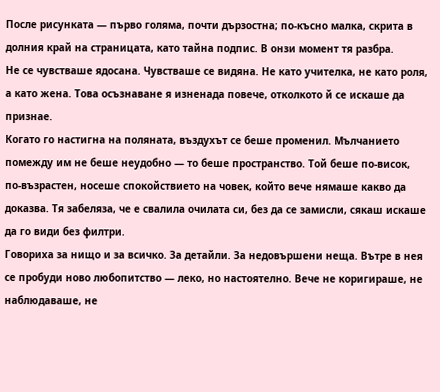После рисунката — първо голяма, почти дързостна; по-късно малка, скрита в долния край на страницата, като тайна подпис. В онзи момент тя разбра.
Не се чувстваше ядосана. Чувстваше се видяна. Не като учителка, не като роля, а като жена. Това осъзнаване я изненада повече, отколкото й се искаше да признае.
Когато го настигна на поляната, въздухът се беше променил. Мълчанието помежду им не беше неудобно — то беше пространство. Той беше по-висок, по-възрастен, носеше спокойствието на човек, който вече нямаше какво да доказва. Тя забеляза, че е свалила очилата си, без да се замисли, сякаш искаше да го види без филтри.
Говориха за нищо и за всичко. За детайли. За недовършени неща. Вътре в нея се пробуди ново любопитство — леко, но настоятелно. Вече не коригираше, не наблюдаваше, не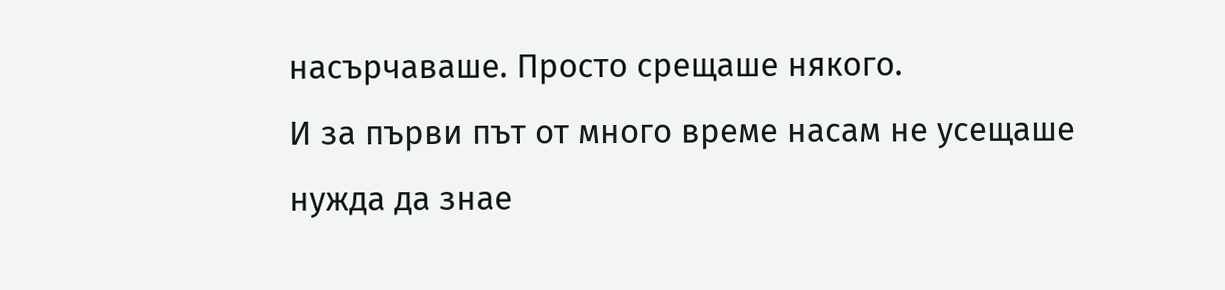насърчаваше. Просто срещаше някого.
И за първи път от много време насам не усещаше нужда да знае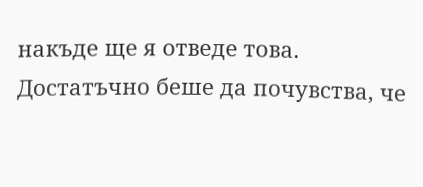накъде ще я отведе това. Достатъчно беше да почувства, че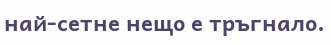най-сетне нещо е тръгнало.